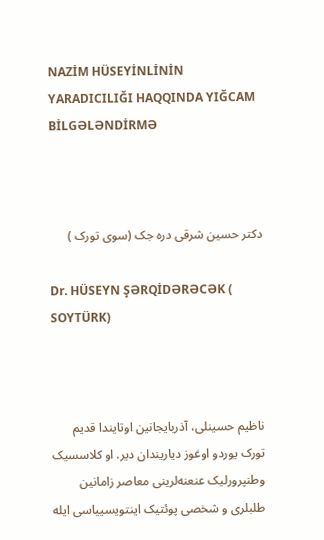NAZİM HÜSEYİNLİNİN YARADICILIĞI HAQQINDA YIĞCAM BİLGƏLƏNDİRMƏ



دکتر حسین شرقی دره جک (سوی تورک )

Dr. HÜSEYN ŞƏRQİDƏRƏCƏK ( SOYTÜRK)



ناظیم حسینلی، آذربایجانین اوتایندا قدیم تورک یوردو اوغوز دیاریندان دیر. او کلاسسیک وطنپرورلیک عنعنه‌لرینی معاصر زامانین طلبلری و شخصی پوئتیک اینتویسییاسی ایله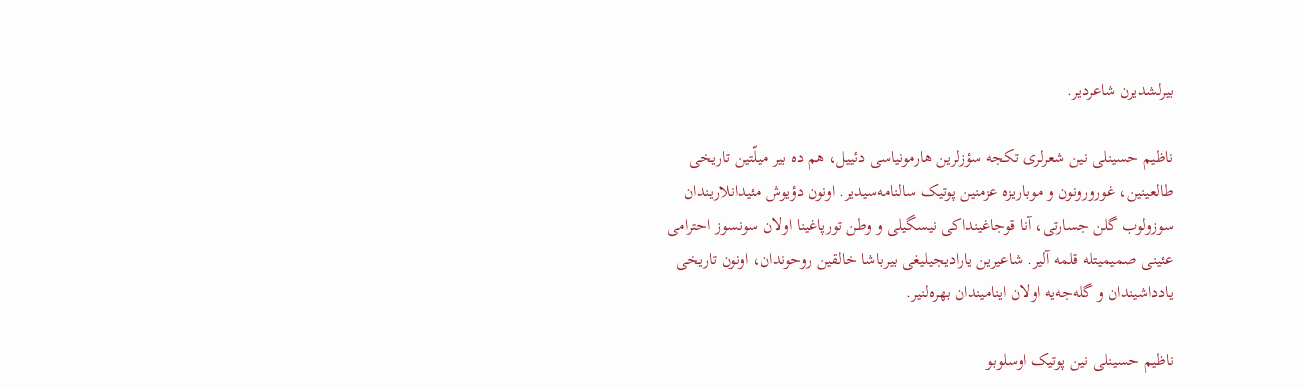بیرلشدیرن شاعردیر.

ناظیم حسینلی نین شعرلری تکجه سؤزلرین هارمونیاسی دئییل، هم ده بیر میلّتین تاریخی طالعینین، غورورونون و موباریزه عزمنین پوتیک سالنامه‌سیدیر. اونون دؤیوش مئیدانلاریندان سوزولوب گلن جسارتی، آنا قوجاغینداکی نیسگیلی و وطن تورپاغینا اولان سونسوز احترامی عئینی صمیمیتله قلمه آلیر. شاعیرین یارادیجیلیغی بیرباشا خالقین روحوندان، اونون تاریخی یادداشیندان و گله‌جه‌یه اولان اینامیندان بهره‌لنیر.

ناظیم حسینلی نین پوتیک اوسلوبو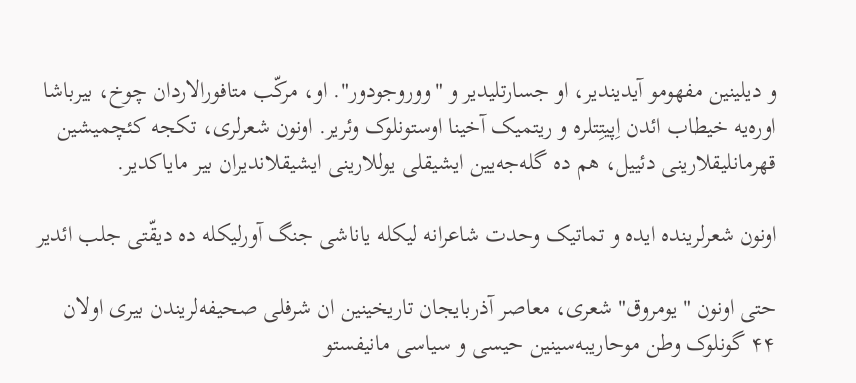و دیلینین مفهومو آیدیندیر، او جسارتلیدیر و "ووروجودور". او، مرکّب متافورالاردان چوخ، بیرباشا اوره‌یه‌ خیطاب ائدن اِپیتِتلره و ریتمیک آخینا اوستونلوک وئریر. اونون شعرلری، تکجه کئچمیشین قهرمانلیقلارینی دئییل، هم ده گله‌جه‌یین ایشیقلی یوللارینی ایشیقلاندیران بیر مایاکدیر.

اونون شعرلرینده ایده و تماتیک وحدت شاعرانه لیکله یاناشی جنگ آورلیکله ده دیقّتی جلب ائدیر

حتی اونون " یومروق" شعری، معاصر آذربایجان تاریخینین ان شرفلی صحیفه‌لریندن بیری اولان ۴۴ گونلوک وطن موحاریبه‌سینین حیسی و سیاسی مانیفستو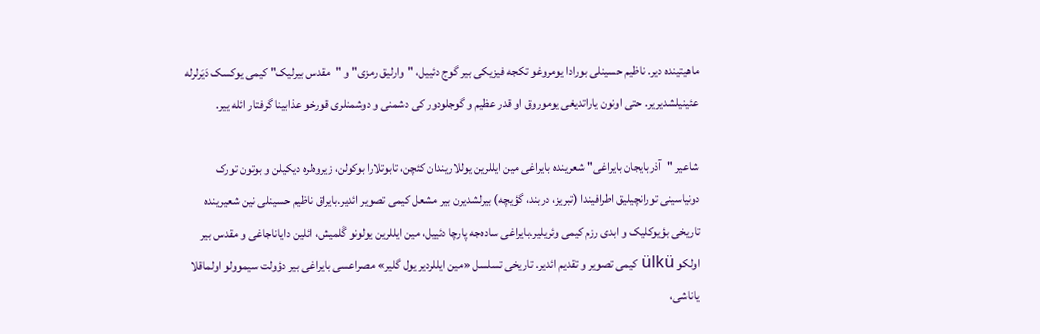ماهیتینده دیر. ناظیم حسینلی بورادا یومروغو تکجه فیزیکی بیر گوج دئییل، "وارلیق رمزی" و "مقدس بیرلیک" کیمی یوکسک دَیَرلرله عئینیلشدیریر. حتی اونون یاراتدیغی یوموروق او قدر عظیم و گوجلودور کی دشمنی و دوشمنلری قورخو عذابینا گرفتار ائله ییر.

شاعیر "آذربایجان بایراغی" شعرینده بایراغی مین ایللرین یوللاریندان کئچن، تابوتلارا بوکولن، زیروه‌لره دیکیلن و بوتون تورک دونیاسینی تورانچیلیق اطرافیندا (تبریز، دربند، گؤیچه) بیرلشدیرن بیر مشعل کیمی تصویر ائدیر.بایراق ناظیم حسینلی نین شعیرینده تاریخی بؤیوکلیک و ابدی رزم کیمی وئریلیر.بایراغی ساده‌جه پارچا دئییل، مین ایللرین یولونو گَلمیش، ائلین دایاناجاغی و مقدس بیر اولکو ülkü کیمی تصویر و تقدیم ائدیر. تاریخی تسلسل «مین ایللردیر یول گلیر» مصراعسی بایراغی بیر دؤولت سیموولو اولماقلا یاناشی،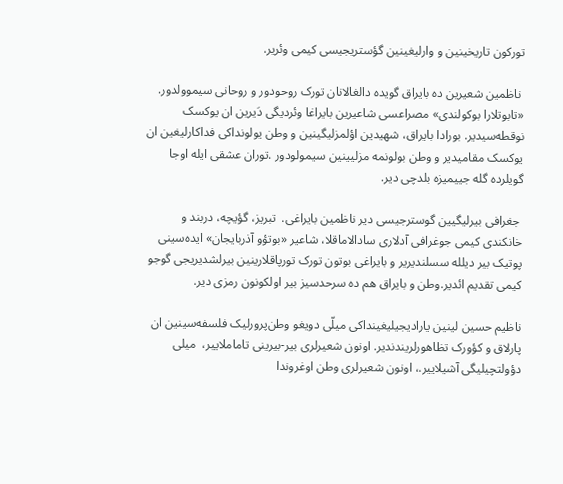تورکون تاریخینین و وارلیغینین گؤستریجیسی کیمی وئریر.

 ناظمین شعیرین ده بایراق گویده دالغالانان تورک روحودور و روحانی سیموولدور. «تابوتلارا بوکولندی» مصراعسی شاعیرین بایراغا وئردیگی دَیرین ان یوکسک نوقطه‌سیدیر. بورادا بایراق، شهیدین اؤلمزلیگینین و وطن یولونداکی فداکارلیغین ان یوکسک مقامیدیر و وطن بولونمه مزلیینین سیمولودور .توران عشقی ایله اوجا گویلرده گله جییمیزه بلدچی دیر.

 جغرافی‌ بیرلیگیین گوسترجیسی دیر ناظمین بایراغی.  تبریز، گؤیچه، دربند و خانکندی کیمی جوغرافی آدلاری سادالاماقلا، شاعیر «بوتؤو آذربایجان» ایده‌سینی پوتیک بیر دیلله سسلندیریر و بایراغی بوتون تورک تورپاقلارینین بیرلشدیریجی گوجو کیمی تقدیم ائدیر.وطن و بایراق هم ده سرحدسیز بیر اولکونون رمزی دیر.

ناظیم حسین لینین یارادیجیلیغینداکی میلّی دویغو وطن‌پرورلیک فلسفه‌سینین ان پارلاق و کؤورک تظاهورلریندندیر. اونون شعیرلری بیر-بیرینی تاماملاییر،  میلی دؤولتچیلیگی آشیلاییر.، اونون شعیرلری وطن اوغروندا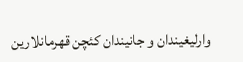وارلیغیندان و جانیندان کئچن قهرمانلارین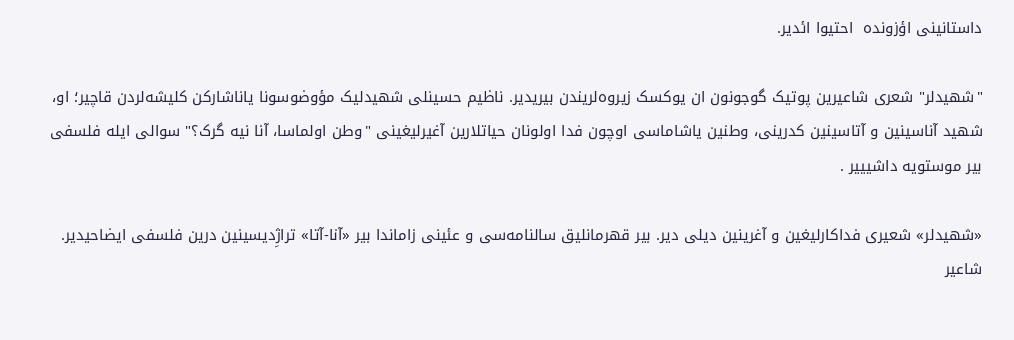داستانینی اؤزونده  احتیوا ائدیر.

"شهیدلر" شعری شاعیرین پوتیک گوجونون ان یوکسک زیروه‌لریندن بیریدیر. ناظیم حسینلی شهیدلیک مؤوضوسونا یاناشارکن کلیشه‌لردن قاچیر؛ او، شهید آناسینین و آتاسینین کدرینی، وطنین یاشاماسی اوچون فدا اولونان حیاتلارین آغیرلیغینی "وطن اولماسا، آنا نیه گرک؟" سوالی ایله فلسفی بیر موستویه داشیییر .

«شهیدلر» شعیری فداکارلیغین و آغرینین دیلی دیر. بیر قهرمانلیق سالنامه‌سی و عئینی زاماندا بیر «آنا-آتا» تراژِدیسینین درین فلسفی ایضاحیدیر. شاعیر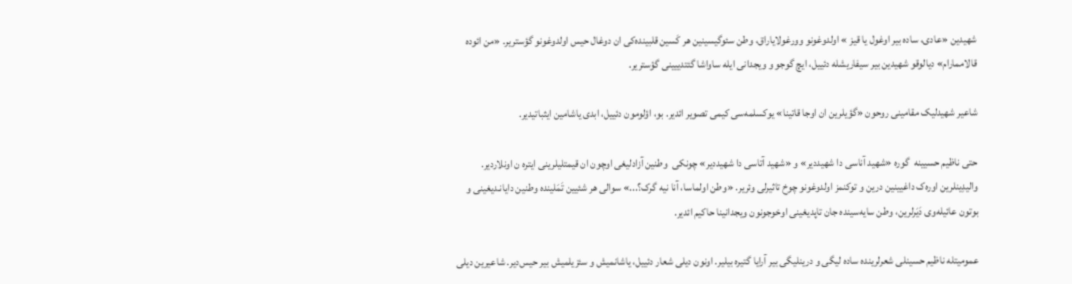شهیدین «عادی، ساده بیر اوغول یا قیز » اولدوغونو وورغولایاراق، وطن سئوگیسینین هر کَسین قلبینده‌کی ان دوغال حیس اولدوغونو گؤستریر. «من ائوده قالاممارام» دیالوقو شهیدین بیر سیفاریشله دئییل، ایچ گوجو و ویجدانی ایله ساواشا گئتدییینی گؤستریر.

شاعیر شهیدلیک مقامینی روحون «گؤیلرین ان اوجا قاتینا» یوکسلمه‌سی کیمی تصویر ائدیر. بو، اؤلومون دئییل، ابدی یاشامین ایثباتیدیر.

حتی ناظیم حسیینه  گوره «شهید آناسی دا شهیددیر» و «شهید آتاسی دا شهیددیر» چونکی  وطنین آزادلیغی اوچون ان قیمتلیلرینی ایتره ن اونلاردیر. والیدِینلرین اوره‌ک داغیینین درین و توکنمز اولدوغونو چوخ تاثیرلی وئریر. «وطن اولماسا، آنا نیه گرک؟...» سوالی هر شئیین تَمَلینده وطنین دایانـدیغینی و بوتون عائیله‌وی دَیَرلرین، وطن سایه‌سینده جان تاپدیغینی اوخوجونون ویجدانینا حاکیم ائدیر.

عمومیتله ناظیم حسینلی شعرلرینده ساده لیگی و درینلیگی بیر آرایا گتیره بیلیر. اونون دیلی شعار دئییل، یاشانمیش و سئزیلمیش بیر حیس‌دیر. شاعیرین دیلی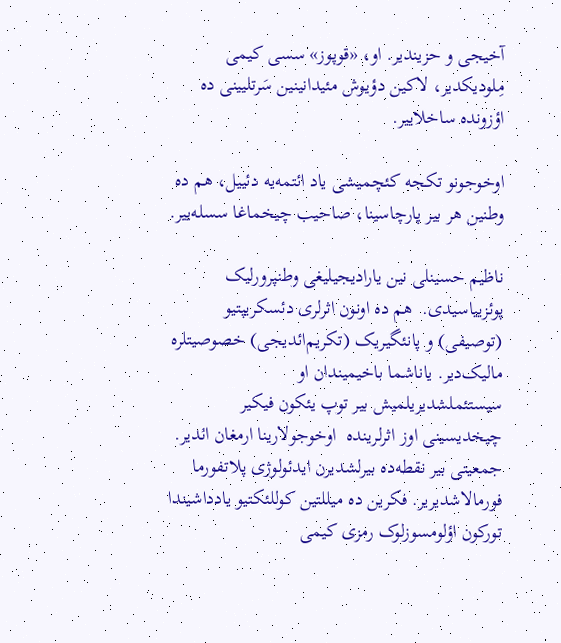آخیجی و حزیندیر. او، «قوپوز» سسی کیمی مِلودیکدیر، لاکین دؤیوش مئیدانینین سَرتلیینی ده اؤزونده ساخلاییر.

اوخوجونو تکجه کئچمیشی یاد ائتمه‌یه دئییل، هم ده وطنین هر بیر پارچاسینا، صاحیب چیخماغا سسله‌ییر.

ناظیم حسینلی نین یارادیجیلیغی وطنپرورلیک پوئزییاسیدی.  هم ده اونون اثرلری دئسکریپتیو (توصیفی) و پانئگیریک (تکریم‌ائدیجی) خصوصیتلره مالیک‌دیر. یاناشما باخیمیندان‌ او سیستئملشدیریلمیش بیر توپ یئکون فیکیر چیخدیسینی اوز اثرلرینده  اوخوجولارینا ارمغان ائدیر. جمعیتی بیر نقطه‌ده بیرلشدیرن ایدئولوژی پلاتفورما فورمالاشدیریر. فکرین ده میللتین کوللئکتیو یادداشیندا تورکون اؤلومسوزلوک رمزی کیمی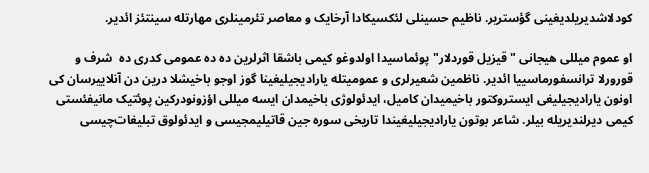کودلاشدیریلدیغینی گؤستریر. ناظیم حسینلی لئکسیکادا آرخایک و معاصر تئرمینلری مهارتله سینتئز ائدیر.

او عموم میللی هیجانی " قیزیل قوردلار" پوئماسیدا اولدوغو کیمی باشقا اثرلرین ده ده عمومی کدری ده  شرف و قورورلا ترانسفورماسییا ائدیر. ناظمین شعیرلری و عمومیتله یارادیجیلیغینا گوز اوجو باخیشلا درین دن آنلاییرسان کی اونون یارادیجیلیغی ایستروکتور باخیمیدان کامیل، ایدئولوژی باخیمدان ایسه میللی اؤزونودرکین پوئتیک مانیفئستی کیمی دیرلندیریله بیلر. شاعر بوتون یارادیجیلیغیندا تاریخی سوره جین قاتیلیمجیسی و ایدئولوق تبلیغات‌چیسی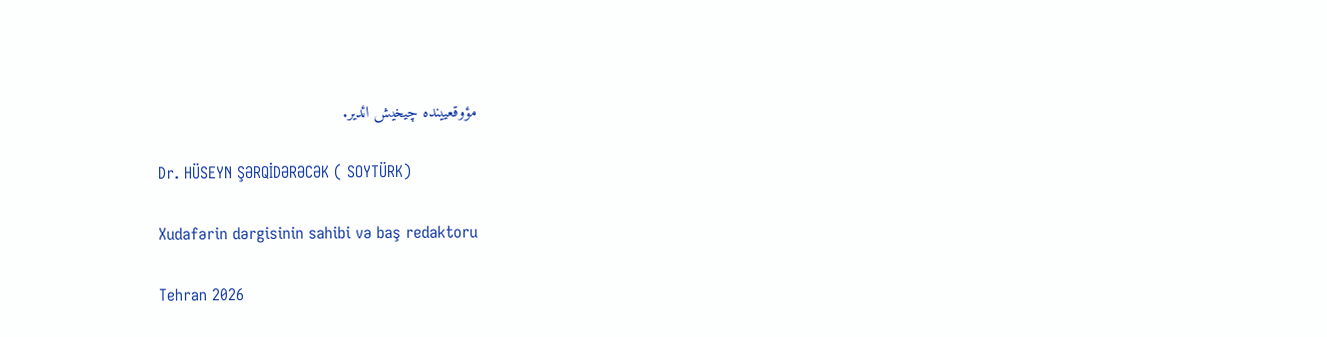مؤوقعیینده چیخیش ائدیر.

Dr. HÜSEYN ŞƏRQİDƏRƏCƏK ( SOYTÜRK)

Xudafərin dərgisinin sahibi və baş redaktoru

Tehran 2026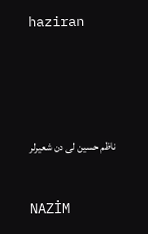haziran



ناظم حسین لی دن شعیرلر

NAZİM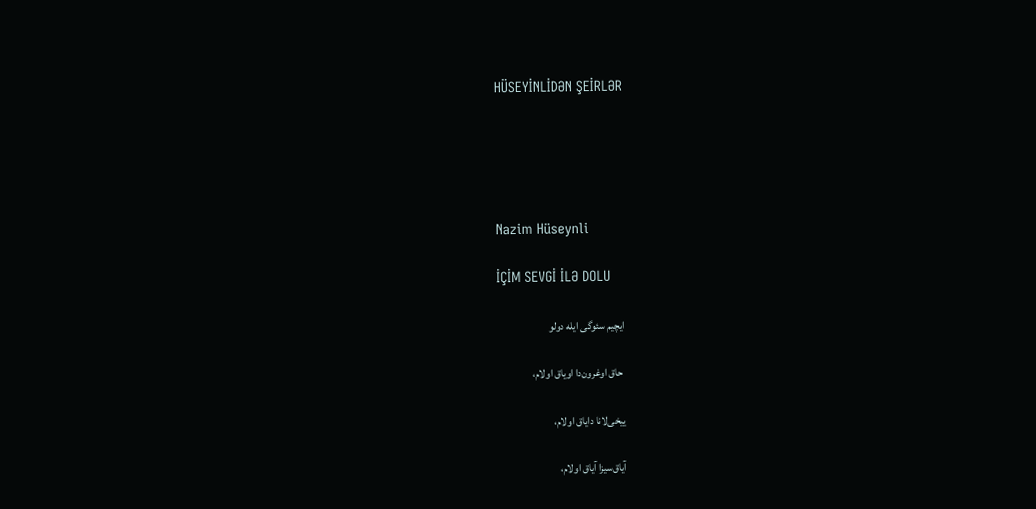HÜSEYİNLİDƏN ŞEİRLƏR





Nazim Hüseynli

İÇİM SEVGİ İLƏ DOLU

ایچیم سئوگی ایله دولو

 حاق اوغرون‌دا اویاق اولام،

ییخی‌لانا دایاق اولام،

آیاق‌سیزا آیاق اولام،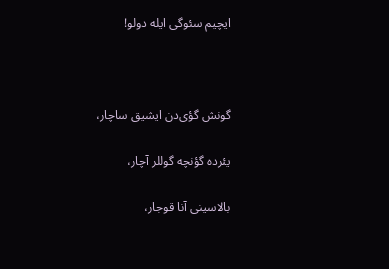ایچیم سئوگی ایله دولو!



گونش گؤی‌دن ایشیق ساچار،

یئرده گؤنچه گوللر آچار،

بالاسینی آنا قوجار،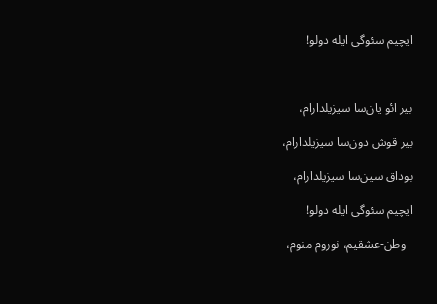ایچیم سئوگی ایله دولو!



بیر ائو یان‌سا سیزیلدارام،

بیر قوش دون‌سا سیزیلدارام،

بوداق سین‌سا سیزیلدارام،

ایچیم سئوگی ایله دولو!

  وطن-عشقیم، نوروم منوم،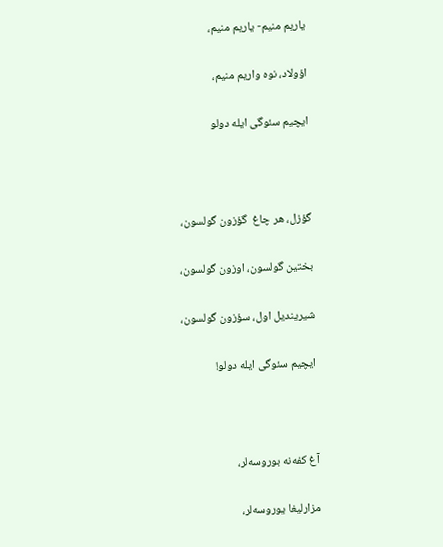یاریم منیم- یاریم منیم،

اؤولاد، نوه واریم منیم،

ایچیم سئوگی ایله دولو



گؤزل، هر چاغ  گؤزون گولسون،

بختین گولسون، اوزون گولسون،

شیریندیل اول، سؤزون گولسون،

ایچیم سئوگی ایله دولو!



آغ کفه‌نه بوروسه‌لر،

مزارلیغا یوروسه‌لر،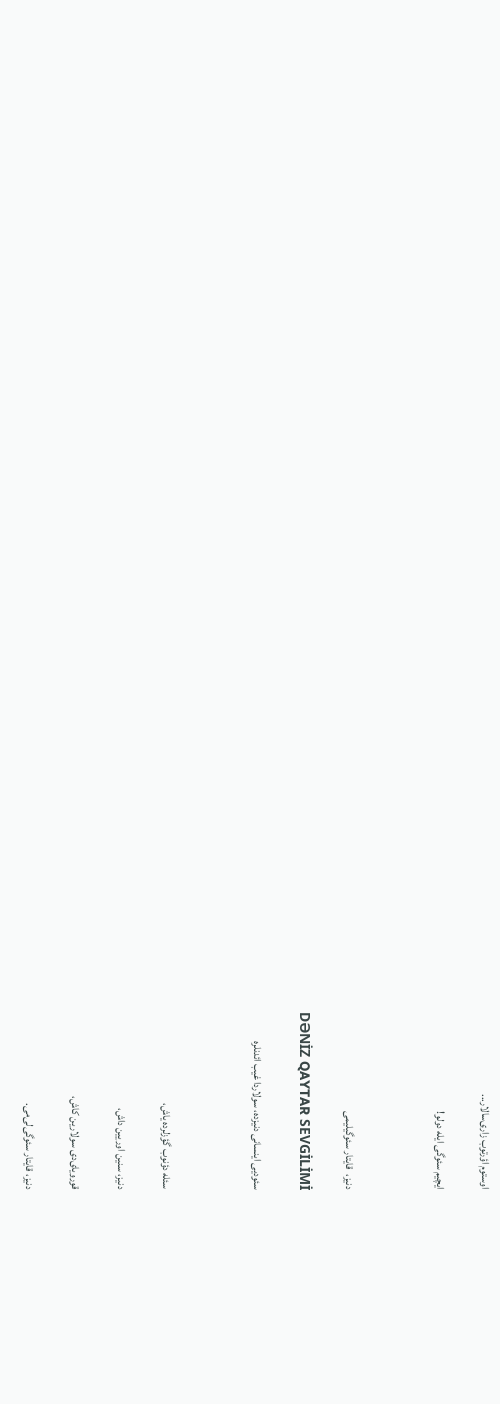اوستوم اؤرتوب زاری‌سالار...

ایچیم سئوگی ایله دولو!



دنیز،  قایتار سئوگیلیمی

  DƏNİZ QAYTAR SEVGİLİMİ

سئودیی اینسانی دنیزده، سولاردا غیب ائد‌نلره



سئله دؤنوب گؤزلرده یاش،

دنیز، سنین اوریین داش،

قورویای‌دی سولارین کاش،

دنیز، قایتار سئوگی‌لی‌می.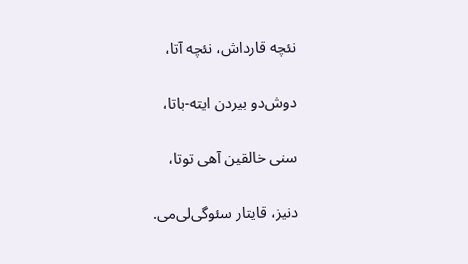نئچه قارداش، نئچه آتا،

دوش‌دو بیردن ایته-باتا،

سنی خالقین آهی توتا،

دنیز، قایتار سئوگی‌لی‌می.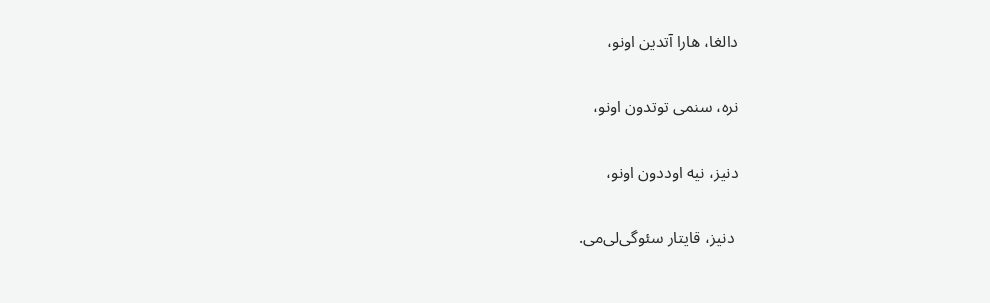دالغا، هارا آتدین اونو،

نره، سنمی توتدون اونو،

دنیز، نیه اوددون اونو،

 دنیز، قایتار سئوگی‌لی‌می.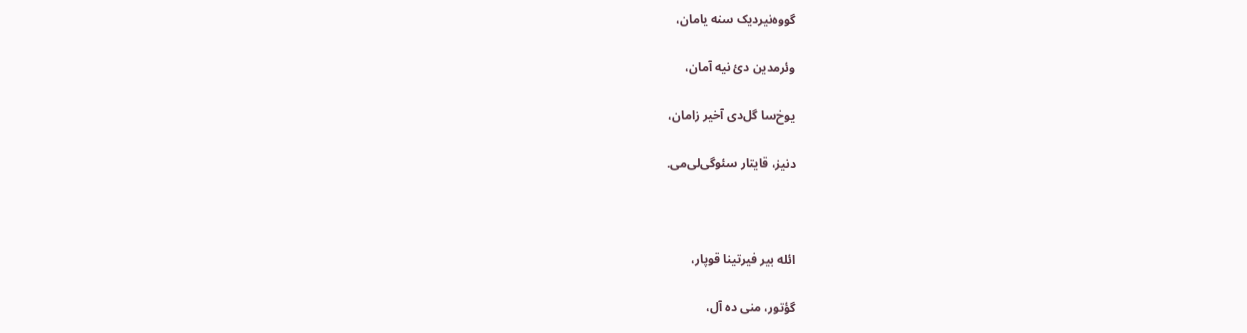گووه‌نیردیک سنه یامان،

وئرمدین دئ نیه آمان،

یوخ‌سا گل‌دی آخیر زامان،

دنیز، قایتار سئوگی‌لی‌می.



ائله بیر فیرتینا قوپار،

گؤتور، منی ده آل،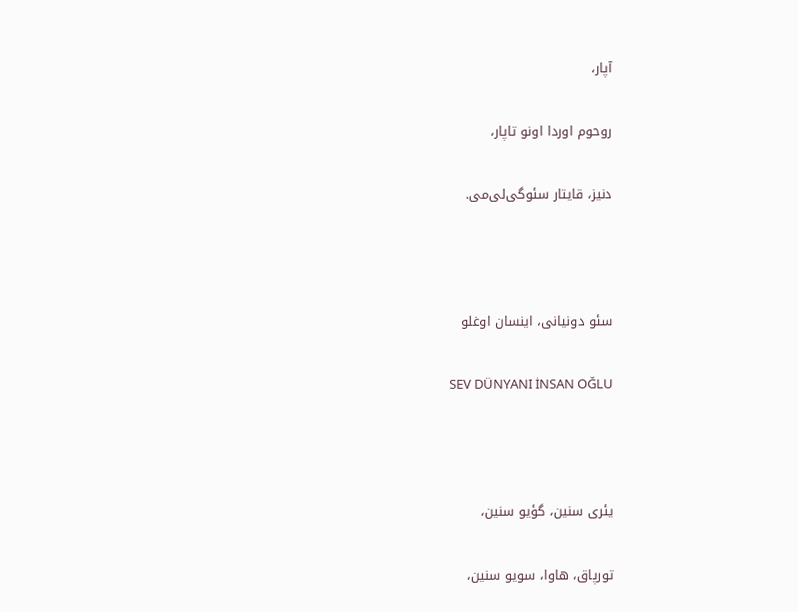آپار،

روحوم اوردا اونو تاپار،

دنیز، قایتار سئوگی‌لی‌می.



سئو دونیانی، اینسان اوغلو

  SEV DÜNYANI İNSAN OĞLU



یئری سنین، گؤیو سنین،

تورپاق، هاوا، سویو سنین،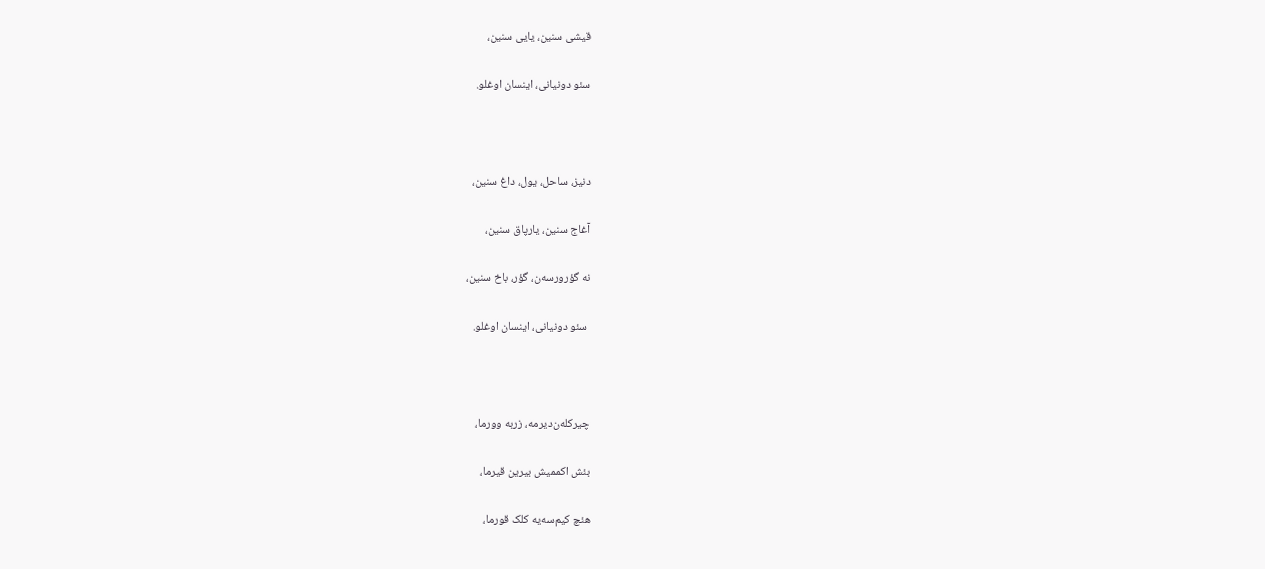قیشی سنین، یایی سنین،

سئو دونیانی، اینسان اوغلو.



دنیز، ساحل، یول، داغ سنین،

آغاج سنین، یارپاق سنین،

نه گؤرورسه‌ن، گؤر، باخ سنین،

 سئو دونیانی، اینسان اوغلو.



چیرکله‌ن‌دیرمه، زربه وورما،

بئش اکممیش بیرین قیرما،

هئچ کیم‌سه‌یه کلک قورما،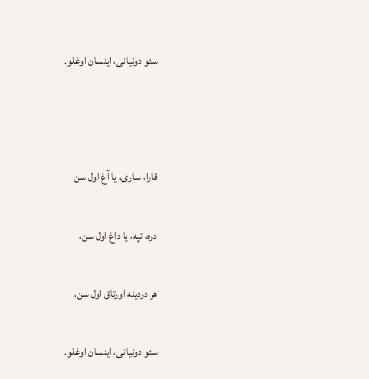سئو دونیانی، اینسان اوغلو.



قارا، ساری، یا آغ اول سن

دره، تپه، یا داغ اول سن،

هر دردینه اورتاق اول سن،

سئو دونیانی، اینسان اوغلو.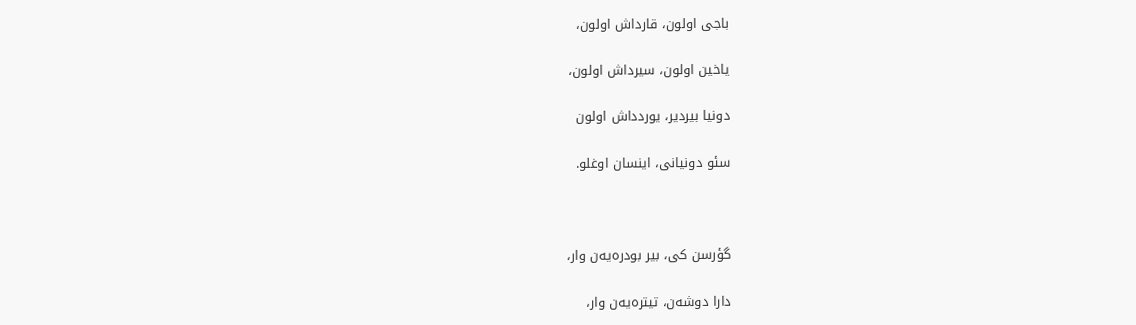باجی اولون، قارداش اولون،

یاخین اولون، سیرداش اولون،

دونیا بیردیر، یوردداش اولون

سئو دونیانی، اینسان اوغلو.



گؤرسن کی، بیر بودره‌یه‌ن وار،

دارا دوشه‌ن، تیتره‌یه‌ن وار،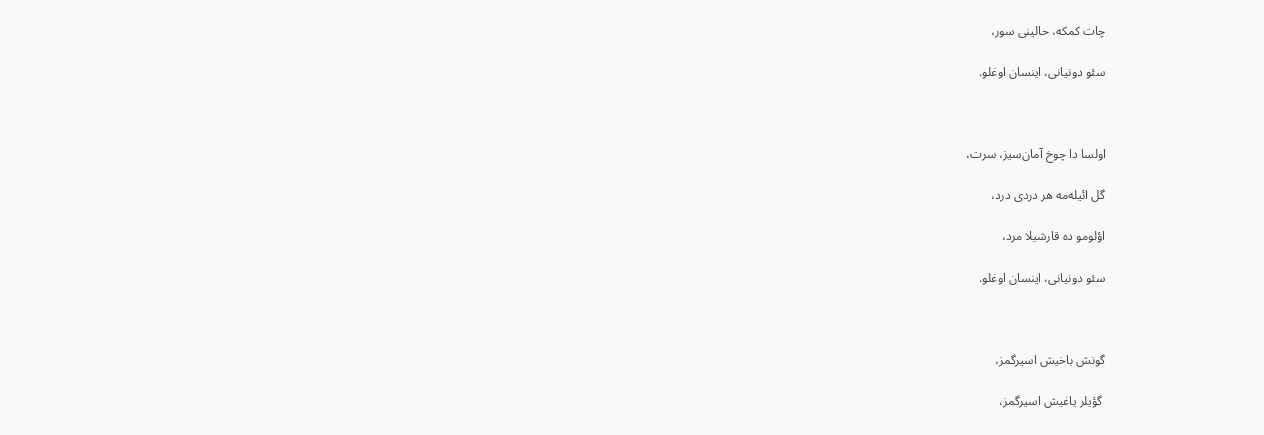چات کمکه، حالینی سور،

سئو دونیانی، اینسان اوغلو.



اولسا دا چوخ آمان‌سیز، سرت،

گل ائیله‌مه هر دردی درد،

اؤلومو ده قارشیلا مرد،

سئو دونیانی، اینسان اوغلو.



گونش باخیش اسیرگمز،

 گؤیلر یاغیش اسیرگمز،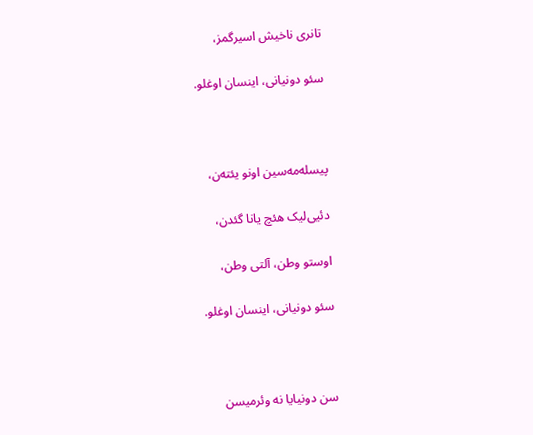تانری ناخیش اسیرگمز،

سئو دونیانی، اینسان اوغلو.



پیسله‌مه‌سین اونو یئته‌ن،

دئیی‌لیک هئچ یانا گئدن،

اوستو وطن، آلتی وطن،

سئو دونیانی، اینسان اوغلو.



سن دونیایا نه وئرمیسن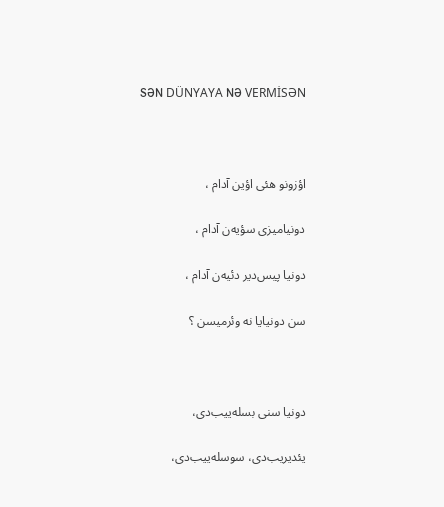SƏN DÜNYAYA NƏ VERMİSƏN



اؤزونو هئی اؤین آدام ،

دونیامیزی سؤیه‌ن آدام ،

دونیا پیس‌دیر دئیه‌ن آدام ،

سن دونیایا نه وئرمیسن ؟



دونیا سنی بسله‌ییب‌دی،

یئدیریب‌دی، سوسله‌ییب‌دی،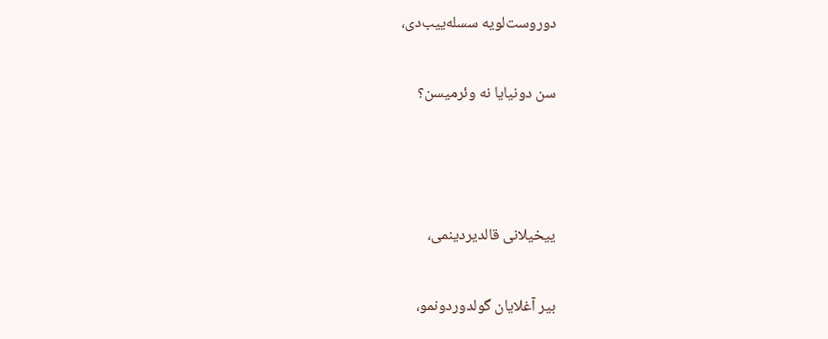دوروست‌لویه سسله‌ییب‌دی،

سن دونیایا نه وئرمیسن؟



ییخیلانی قالدیردینمی،

بیر آغلایان گولدوردونمو،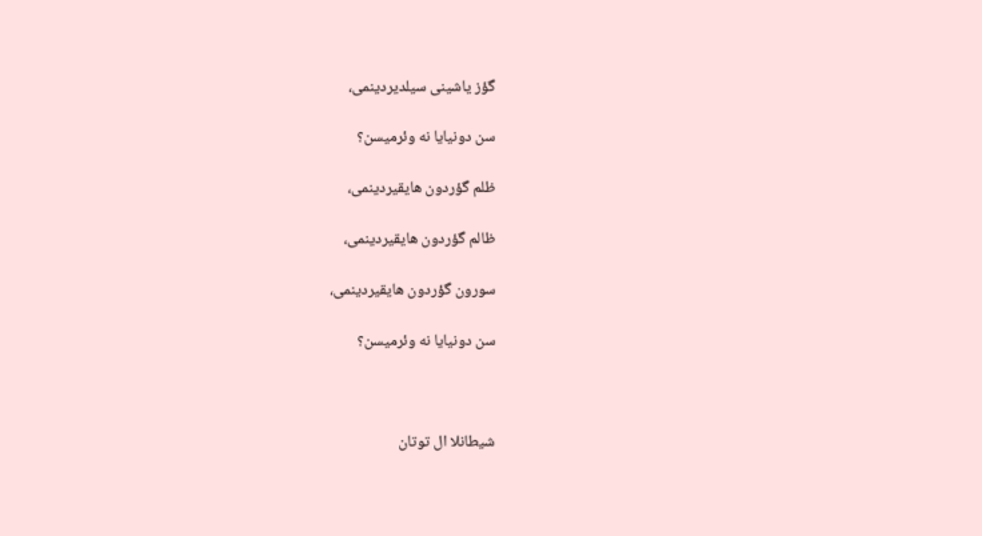گؤز یاشینی سیلدیردینمی،

سن دونیایا نه وئرمیسن؟

ظلم گؤردون هایقیردینمی،

ظالم گؤردون هایقیردینمی،

سورون گؤردون هایقیردینمی،

سن دونیایا نه وئرمیسن؟



شیطانلا ال توتان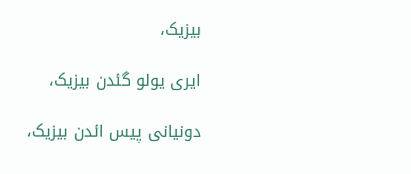بیزیک،

ایری یولو گئدن بیزیک،

دونیانی پیس ائد‌ن بیزیک،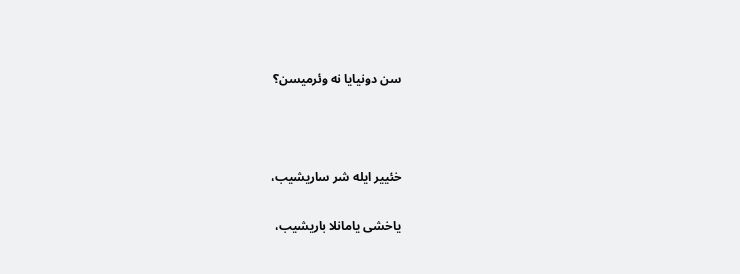سن دونیایا نه وئرمیسن؟



خئییر ایله شر ساریشیب،

یاخشی یامانلا باریشیب،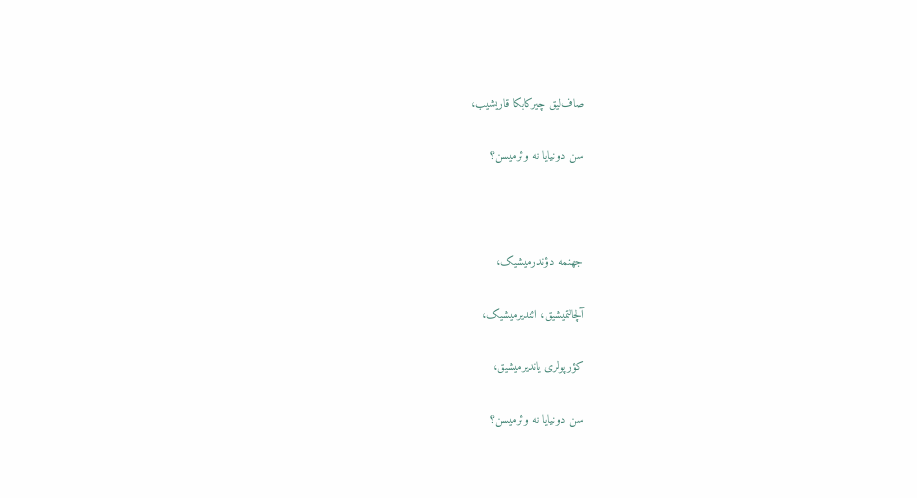صاف‌لیق چیرکابکا قاریشیب،

سن دونیایا نه وئرمیسن؟



جهنمه دؤندرمیشیک،

آلچالتمیشیق، ائندیرمیشیک،

کؤرپولری یاندیرمیشیق،

سن دونیایا نه وئرمیسن؟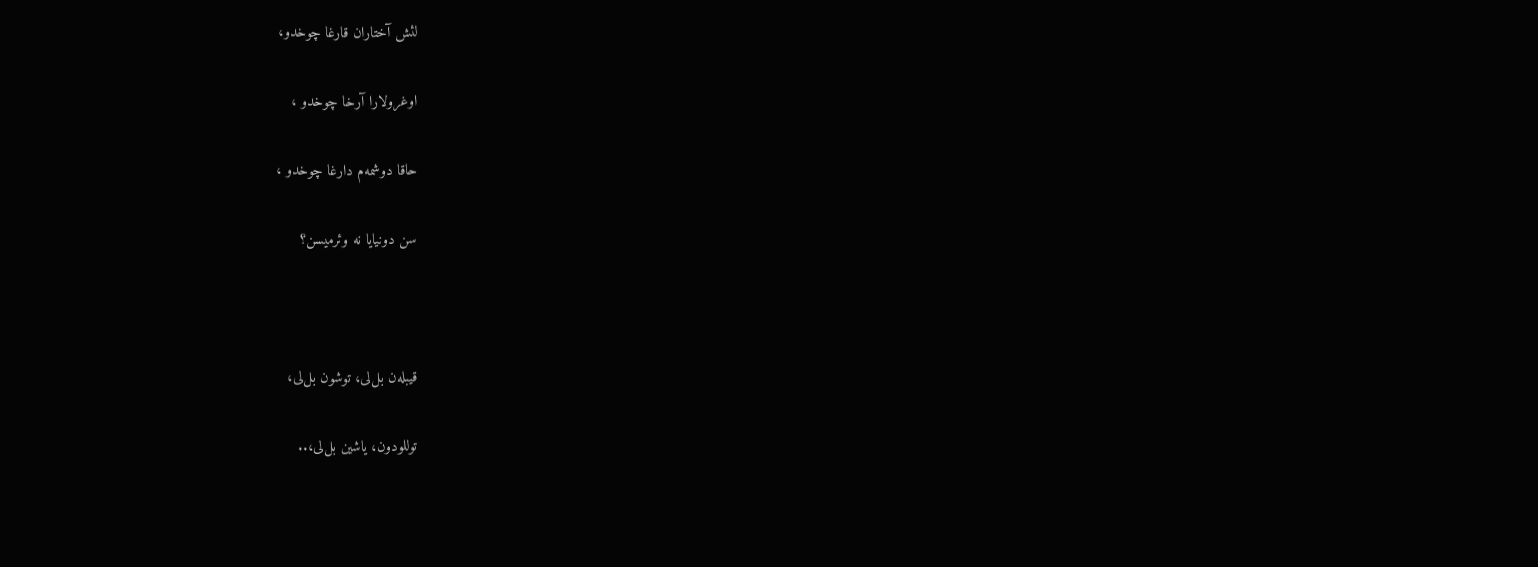لئش آختاران قارغا چوخدو،

اوغرولارا آرخا چوخدو ،

حاقا دوشمه‌م دارغا چوخدو ،

سن دونیایا نه وئرمیسن؟



قیبله‌ن بل‌لی، توشون بل‌لی،

توللودون، یاشین بل‌لی،..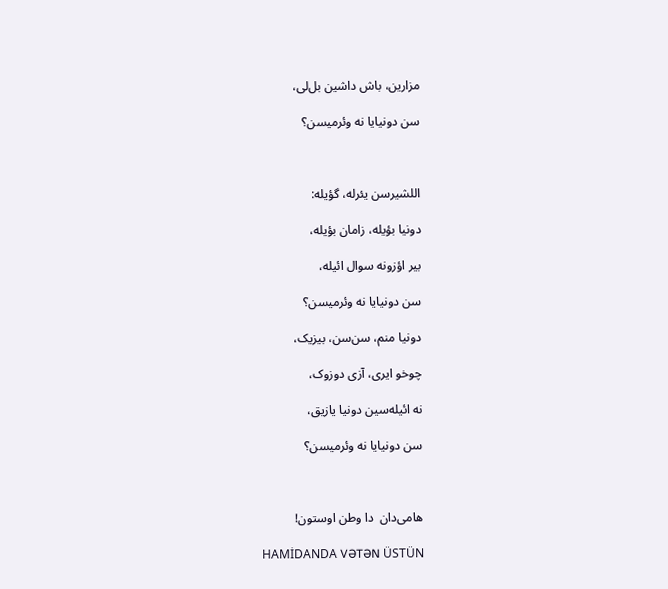مزارین، باش داشین بل‌لی،

سن دونیایا نه وئرمیسن؟



اللشیرسن یئرله، گؤیله:

دونیا بؤیله، زامان بؤیله،

بیر اؤزونه سوال ائیله،

سن دونیایا نه وئرمیسن؟

دونیا منم، سن‌سن، بیزیک،

چوخو ایری، آزی دوزوک،

نه ائیله‌سین دونیا یازیق،

سن دونیایا نه وئرمیسن؟



هامی‌دان  دا وطن اوستون!

  HAMİDANDA VƏTƏN ÜSTÜN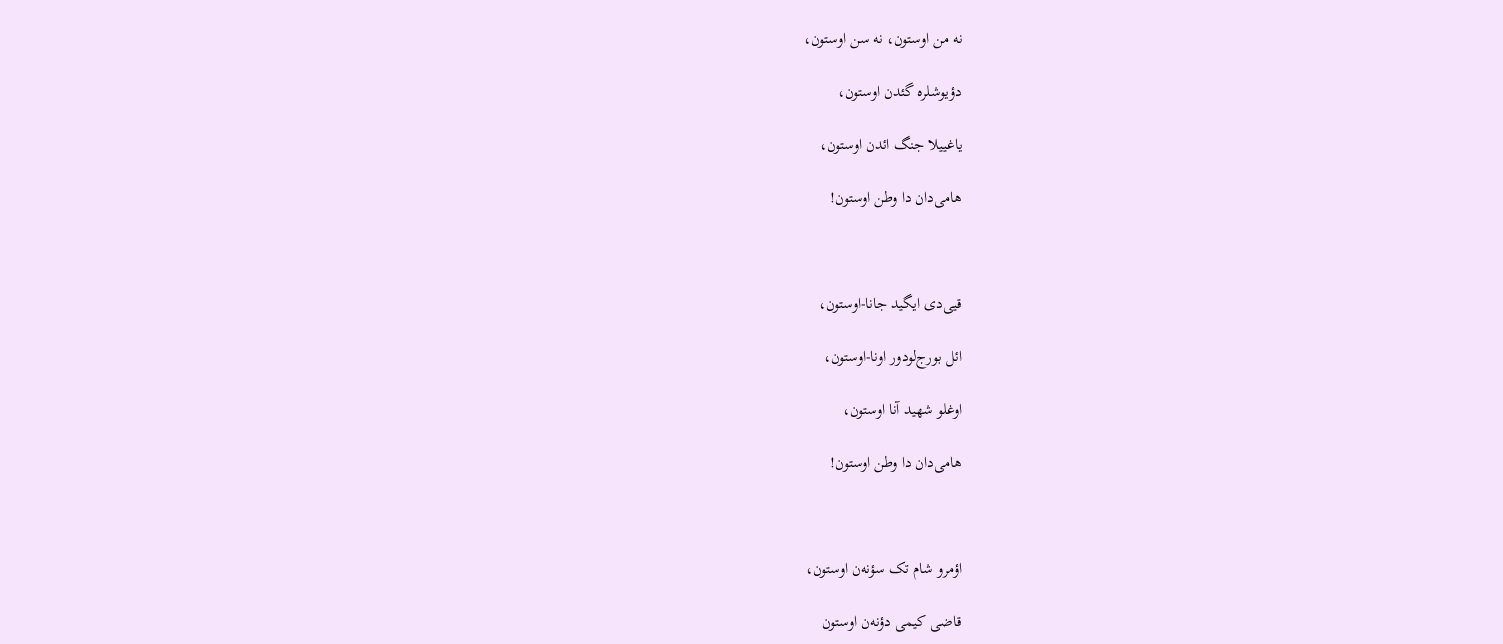نه من اوستون، نه سن اوستون،

دؤیوشلره گئدن اوستون،

یاغییلا جنگ ائد‌ن اوستون،

هامی‌دان دا وطن اوستون!



قیی‌دی ایگید جانا-اوستون،

ائل بورج‌لودور اونا-اوستون،

اوغلو شهید آنا اوستون،

هامی‌دان دا وطن اوستون!



اؤمرو شام تک سؤنه‌ن اوستون،

قاضی کیمی دؤنه‌ن اوستون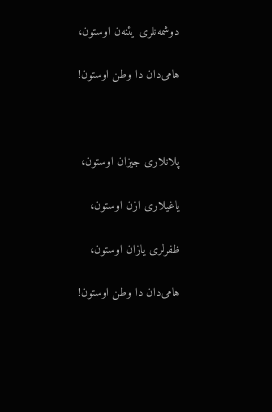دوشمه‌نلری یئنه‌ن اوستون،

هامی‌دان دا وطن اوستون!



پلانلاری جیزان اوستون،

یاغیلاری از‌ن اوستون،

ظفرلری یازان اوستون،

هامی‌دان دا وطن اوستون!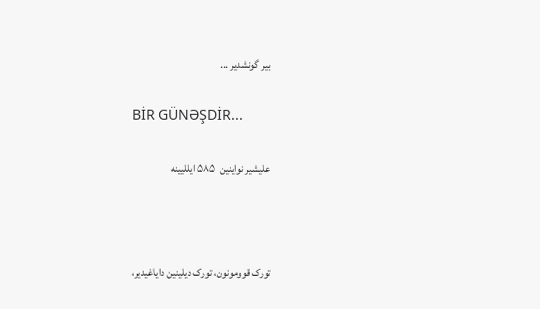بیر گونشدیر ...

BİR GÜNƏŞDİR...

علیشیر نواینین  ۵۸۵ ایللیینه



تورک قوومونون، تورک دیلینین دایاغیدیر،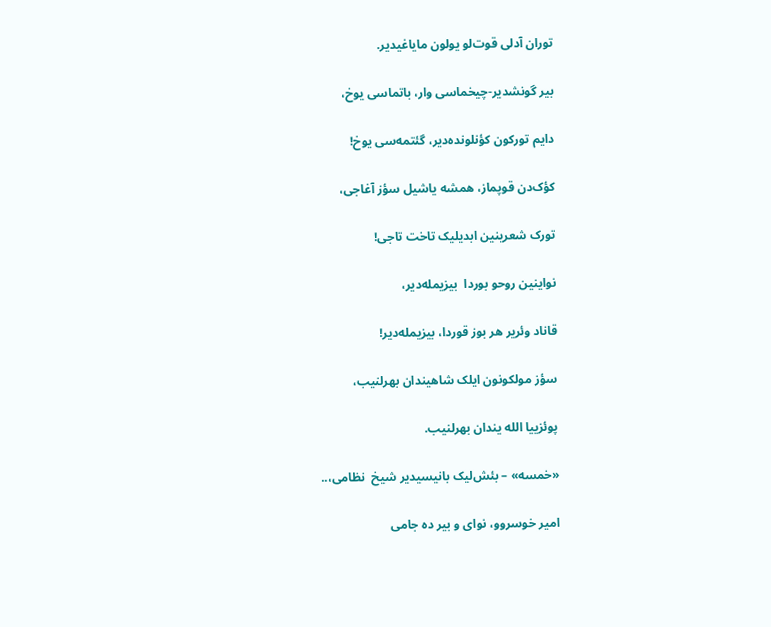توران آدلی قوت‌لو یولون مایاغیدیر.

بیر گونشدیر-چیخماسی وار، باتماسی یوخ،

دایم تورکون کؤنلونده‌دیر، گئتمه‌سی یوخ!

کؤک‌دن قوپماز، همشه یاشیل سؤز آغاجی،

تورک شعرینین ابدیلیک تاخت تاجی!

نواینین روحو بوردا  بیزیمله‌دیر،

قاناد وئریر هر بوز قوردا، بیزیمله‌دیر!

سؤز مولکونون ایلک شاهیندان بهرلنیب،

پوئزییا الله یندان بهرلنیب.

«خمسه» – بئش‌لیک بانیسیدیر شیخ  نظامی،..

امیر خوسروو، نوای و بیر ده جامی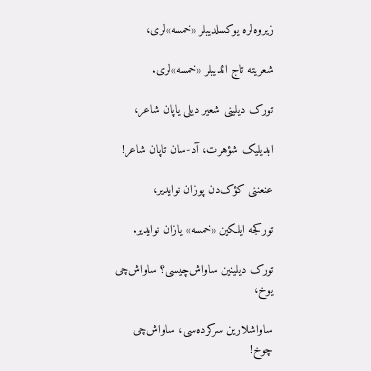زیروه‌لره یوکسلدیبلر «خمسه»لری،

شعریته تاج ائدیبلر «خمسه»لری.

تورک دیلینی شعیر دیلی یاپان شاعر،

ابدیلیک شؤهرت، آد-سان تاپان شاعر!

عنعننی کؤک‌دن پوزان نوایدیر،

تورکجه ایلکین «خمسه» یازان نوایدیر.

تورک دیلینین ساواش‌چیسی؟ ساواش‌چی یوخ،

ساواشلارین سرکرده‌سی، ساواش‌چی چوخ!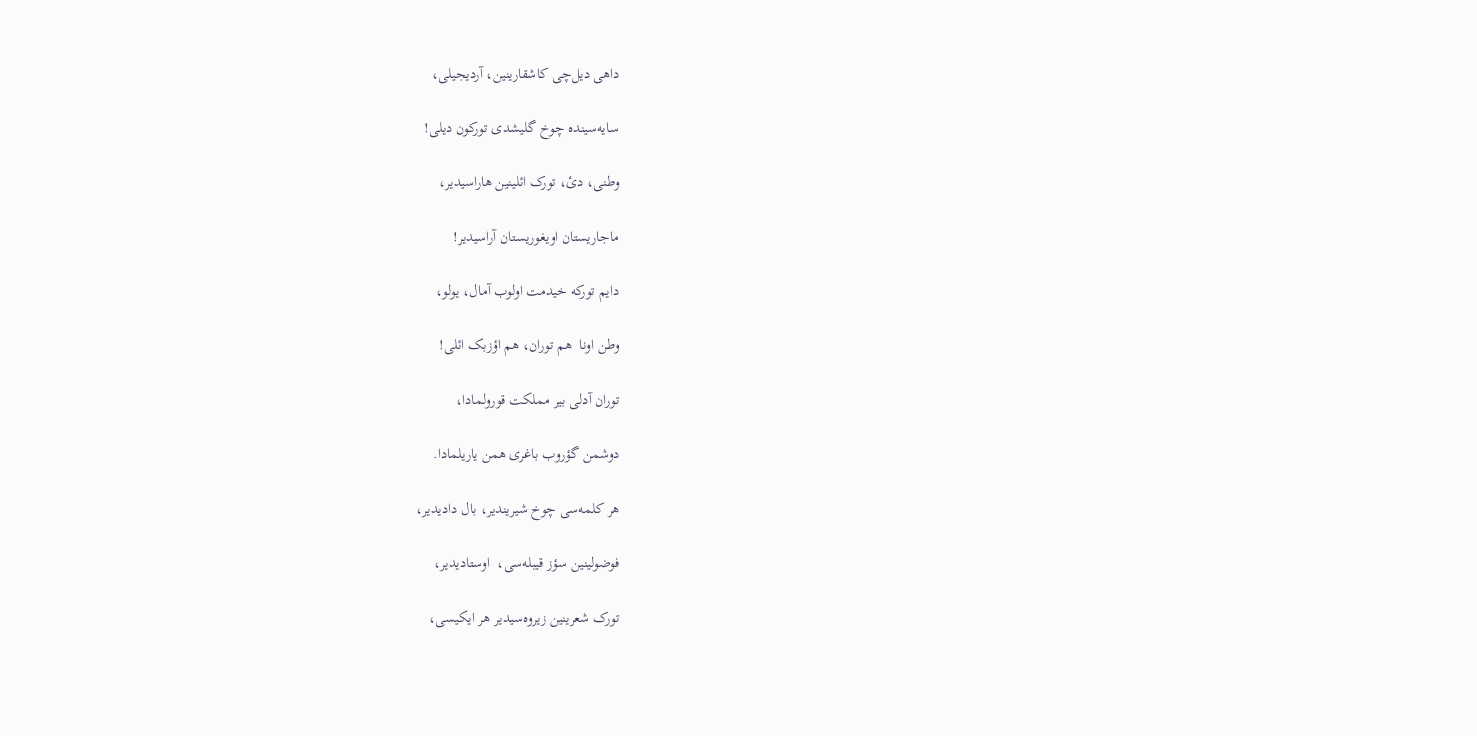داهی دیل‌چی کاشقارینین، آردیجیلی،

سایه‌سینده چوخ گلیشدی تورکون دیلی!

وطنی، دئ، تورک ائلینین هاراسیدیر،

ماجاریستان اویغوریستان آراسیدیر!

دایم تورکه خیدمت اولوب آمال، یولو،

وطن اونا  هم توران، هم اؤزبک ائلی!

توران آدلی بیر مملکت قورولمادا،

دوشمن گؤروب باغری همن یاریلمادا.

هر کلمه‌سی چوخ شیریندیر، بال دادیدیر،

فوضولینین سؤز قیبله‌سی،  اوستادیدیر،

تورک شعرینین زیروه‌سیدیر هر ایکیسی،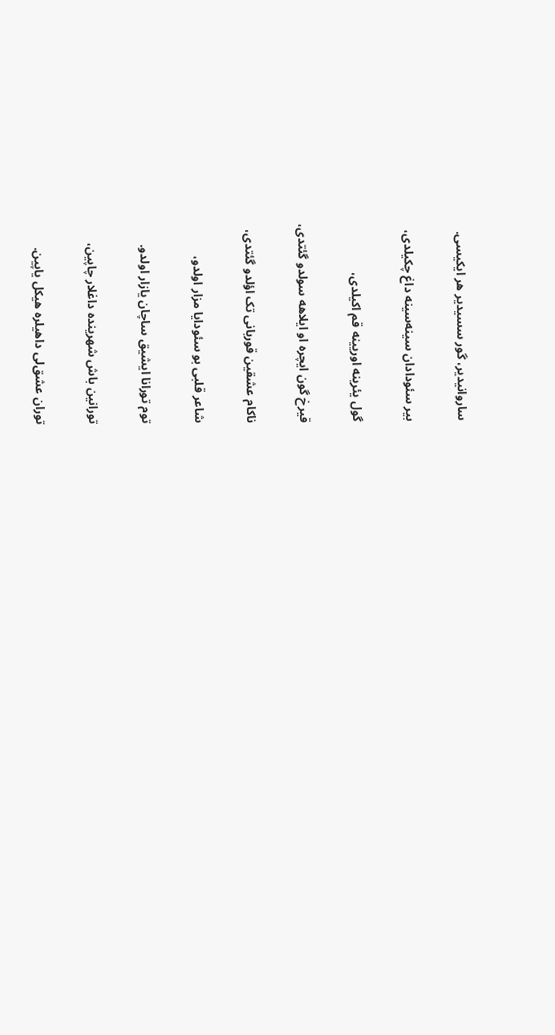ساروانیدیر، گور سسیدیر هر ایکیسی.

بیر سئودادان سینه‌سینه داغ چکیلدی،

گول یئرینه اوریینه قم اکیلدی،

قیرخ گون ایچره او ایلاهه سولدو گئتدی،

ناکام عشقین قوربانی تک اؤلدو گئتدی،

شاعر قلبی بو سئودایا مزار اولدو،

توم تورانا ایشیق ساچان یازار اولدو.

تورانین باش شهرینده داغلار چاپین،

توران عشق‌لی داهیلره هیکل یاپین.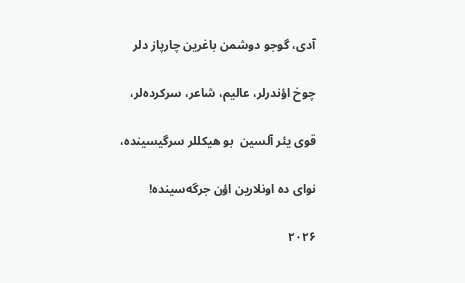آدی، گوجو دوشمن باغرین چارپاز دلر

چوخ اؤندرلر، عالیم، شاعر، سرکرده‌لر،

قوی یئر آلسین  بو هیکللر سرگیسینده،

نوای ده اونلارین اؤن جرگه‌سینده!

۲۰۲۶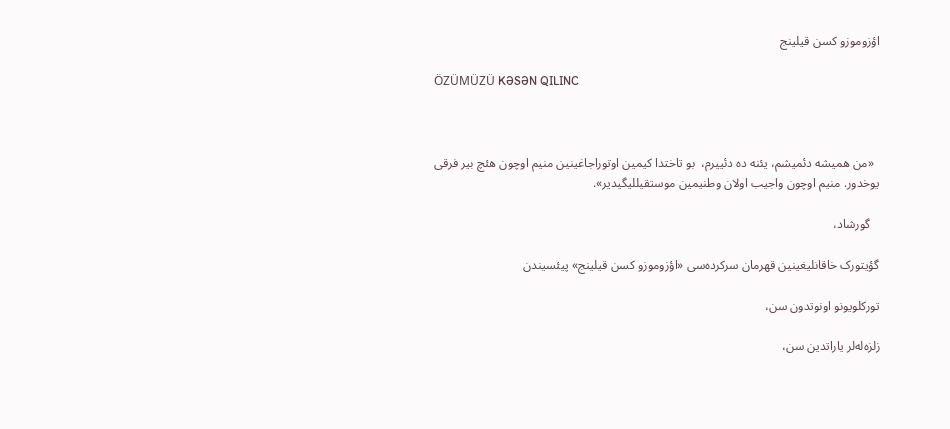اؤزوموزو کسن قیلینج

ÖZÜMÜZÜ KƏSƏN QILINC



  «من همیشه دئمیشم، یئنه ده دئییرم،  بو تاختدا کیمین اوتوراجاغینین منیم اوچون هئچ بیر فرقی یوخدور. منیم اوچون واجیب اولان وطنیمین موستقیللیگیدیر».

   گورشاد،

گؤیتورک خاقانلیغینین قهرمان سرکرده‌سی «اؤزوموزو کسن قیلینج» پیئسیندن

تورکلویونو اونوتدون سن،

زلزه‌له‌لر یاراتدین سن،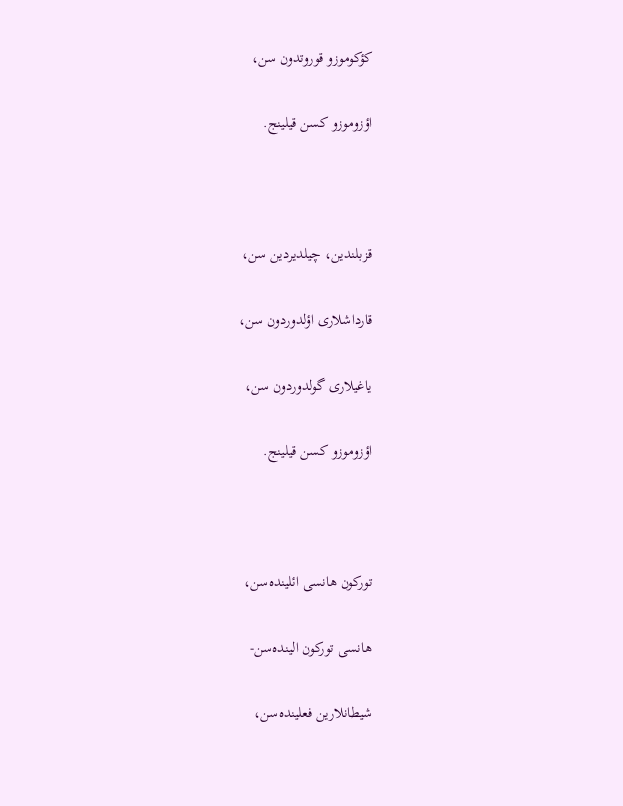کؤکوموزو قوروتدون سن،

اؤزوموزو کسن قیلینج.



قزبلندین، چیلدیردین سن،

قارداشلاری اؤلدوردون سن،

یاغیلاری گولدوردون سن،

اؤزوموزو کسن قیلینج.



تورکون هانسی ائلینده‌سن،

هانسی تورکون الینده‌سن-

شیطانلارین فعلینده‌سن،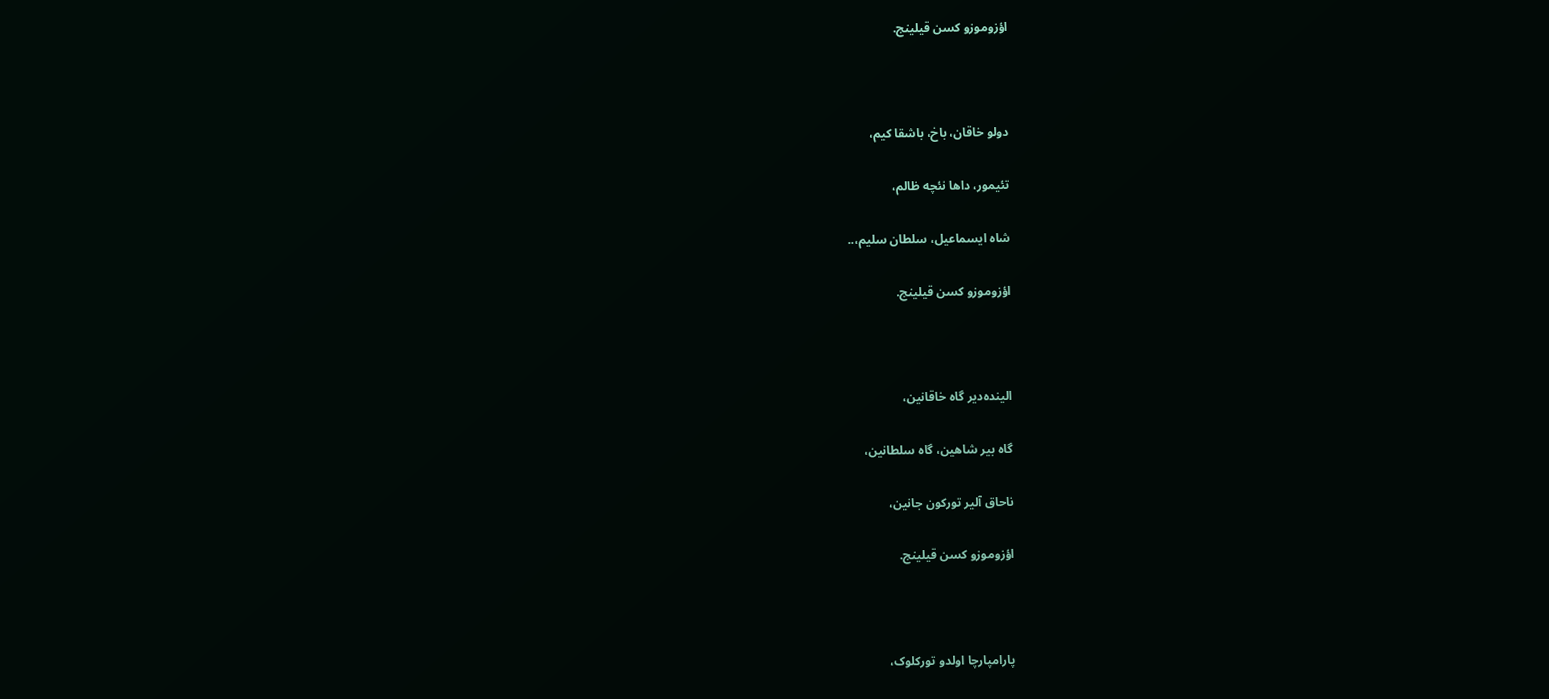اؤزوموزو کسن قیلینج.



دولو خاقان، باخ، باشقا کیم،

تئیمور، داها نئچه ظالم،

شاه ایسماعیل، سلطان سلیم،..

اؤزوموزو کسن قیلینج.



الینده‌دیر گاه خاقانین،

گاه بیر شاهین، گاه سلطانین،

ناحاق آلیر تورکون جانین،

اؤزوموزو کسن قیلینج.



پارامپارچا اولدو تورکلوک،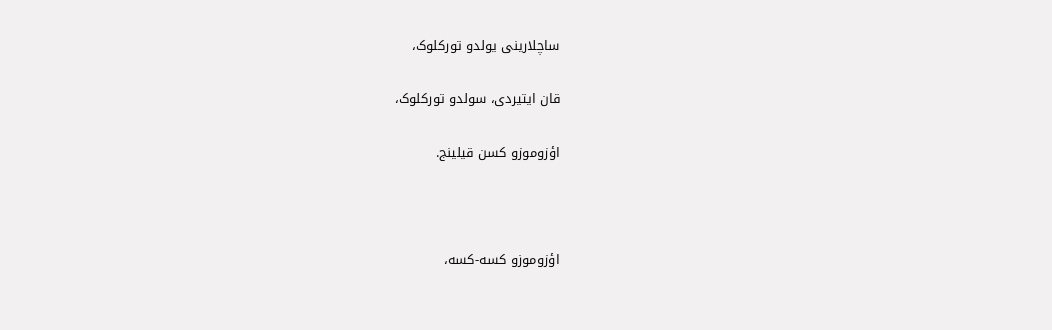ساچلارینی یولدو تورکلوک،

قان ایتیردی، سولدو تورکلوک،

اؤزوموزو کسن قیلینج.



اؤزوموزو کسه-کسه،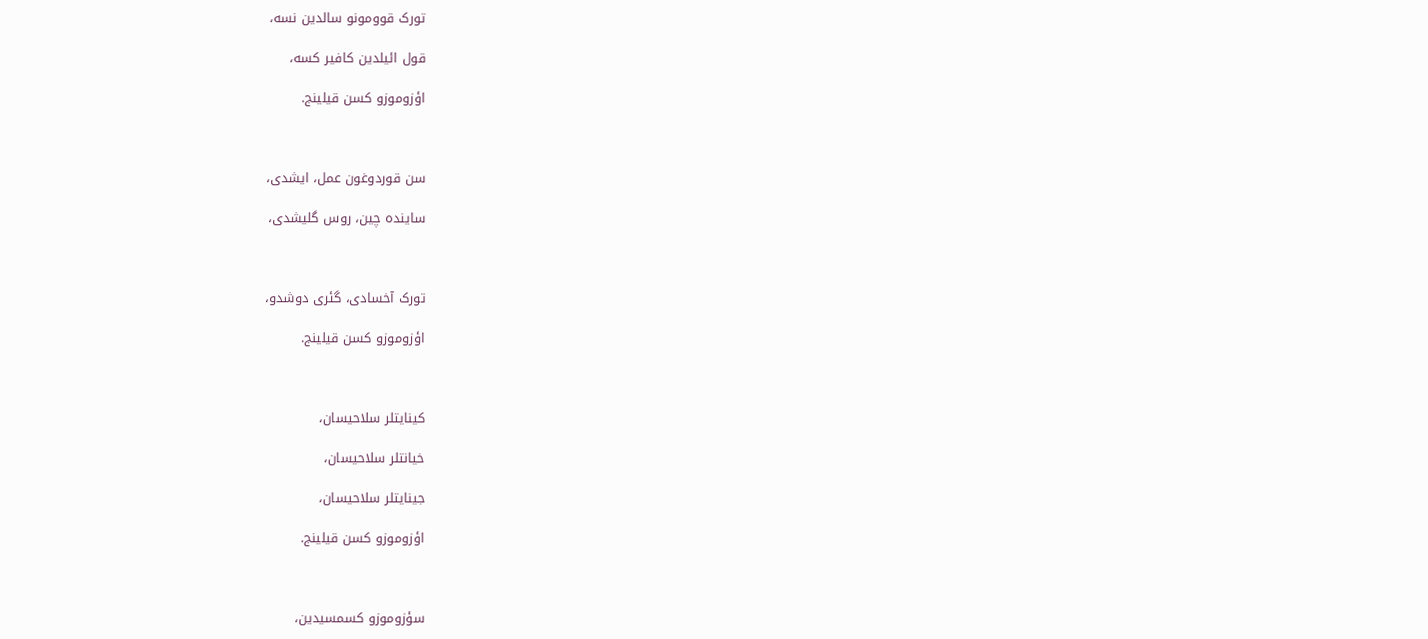تورک قوومونو سالدین نسه،

قول ائیلدین کافیر کسه،

اؤزوموزو کسن قیلینج.



سن قوردوغون عمل، ایشدی،

ساینده چین، روس گلیشدی،



تورک آخسادی، گئری دوشدو،

اؤزوموزو کسن قیلینج.



کینایتلر سلاحیسان،

خیانتلر سلاحیسان،

جینایتلر سلاحیسان،

اؤزوموزو کسن قیلینج.



سؤزوموزو کسمسیدین،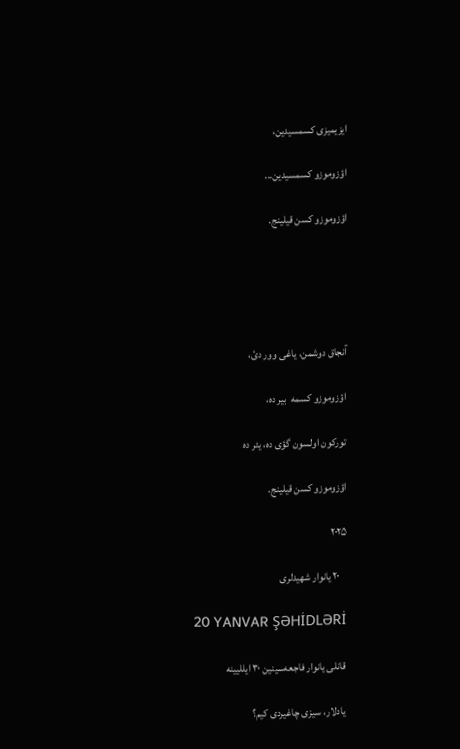ایزیمیزی کسمسیدین،

اؤزوموزو کسمسیدین...

اؤزوموزو کسن قیلینج.





آنجاق دوشمن، یاغی وور دئ،

اؤزوموزو کسمه  بیر ده،

تورکون اولسون گؤی ده، یئر ده

اؤزوموزو کسن قیلینج.

۲۰۲۵

   ۲۰ یانوار شهیدلری

20 YANVAR ŞƏHİDLƏRİ

قانلی یانوار فاجعه‌سینین ۳۰ ایللیینه

یادلار، سیزی چاغیردی کیم؟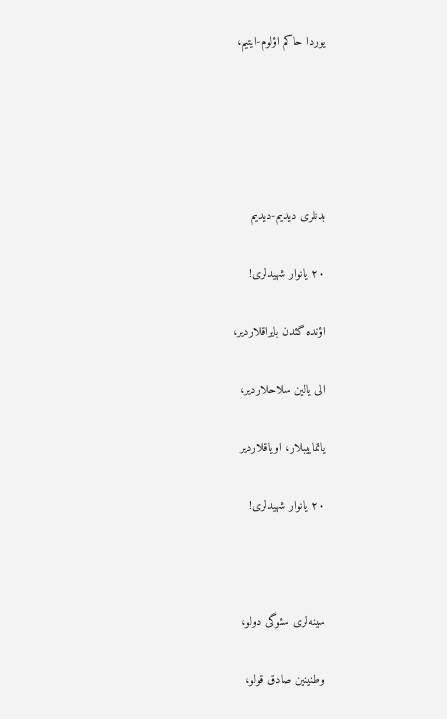یوردا حاکم اؤلوم-ایتیم،





بدنلری دیدیم-دیدیم

۲۰ یانوار شهیدلری!

اؤنده گئدن بایراقلاردیر،

الی یالین سلاحلاردیر،

یاتماییبلار، اویاقلاردیر

۲۰ یانوار شهیدلری!



سینه‌لری سئوگی دولو،

وطنینین صادق قولو،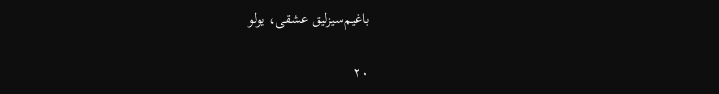باغیم‌سیزلیق عشقی، یولو

۲۰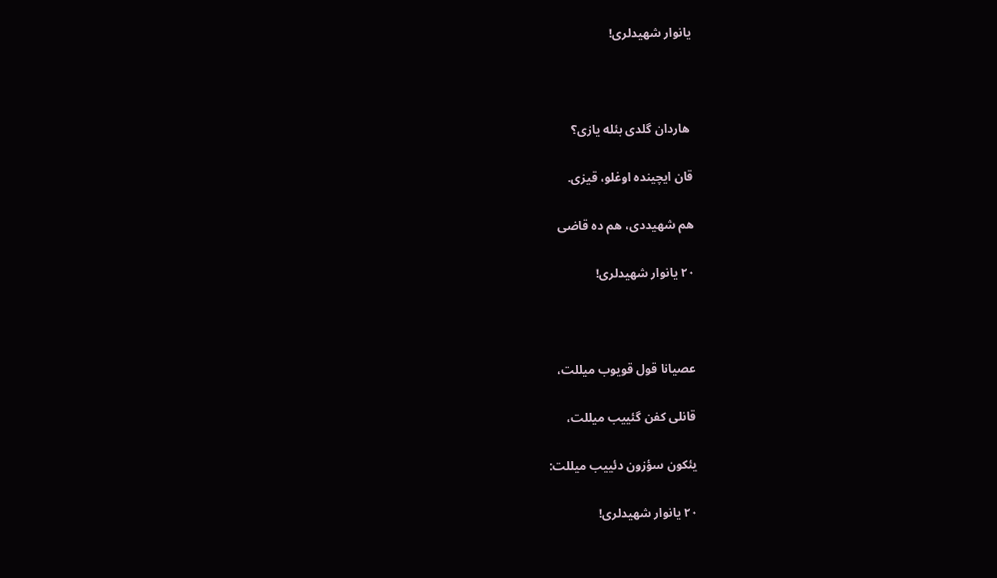یانوار شهیدلری!



 هاردان گلدی بئله یازی؟

قان ایچینده اوغلو، قیزی.

هم شهیددی، هم ده قاضی

۲۰ یانوار شهیدلری!



عصیانا قول قویوب میللت،

قانلی کفن گئییب میللت،

یئکون سؤزون دئییب میللت:

۲۰ یانوار شهیدلری!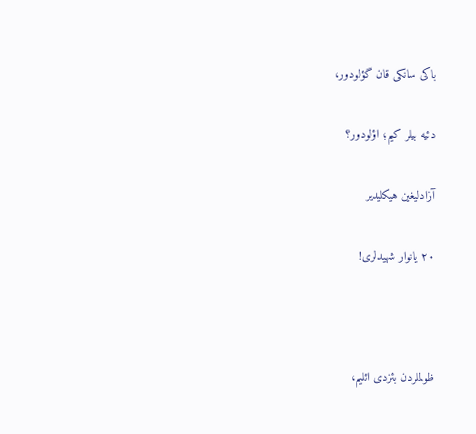باکی سانکی قان گؤلودور،

دئیه بیلر کیم؛ اؤلودور؟

آزادلیغین هیکلیدیر

۲۰ یانوار شهیدلری!



ظولملردن بئزدی ائلیم،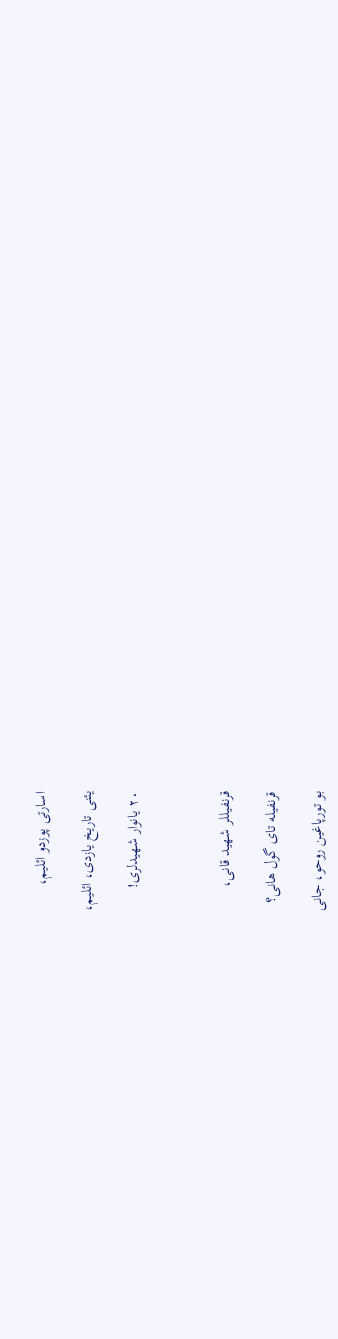اسارتی پوزدو ائلیم،

یئنی تاریخ یازدی، ائلیم،

۲۰ یانوار شهیدلری!



قرنفیللر شهید قانی،

قرنفیله تای گول هانی؟

بو تورپاغین روحو، جانی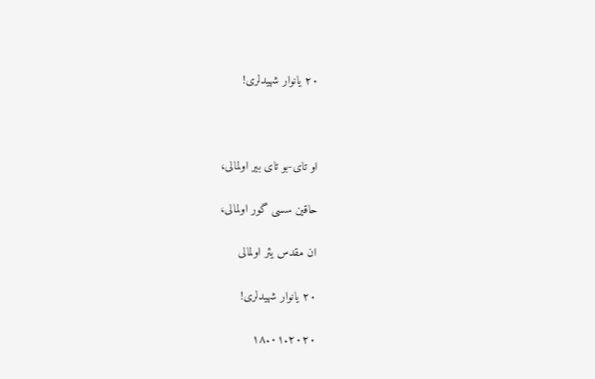۲۰ یانوار شهیدلری!



او تای-بو تای بیر اولمالی،

حاقین سسی گور اولمالی،

ان مقدس یئر اولمالی

۲۰ یانوار شهیدلری!

۱۸.۰۱.۲۰۲۰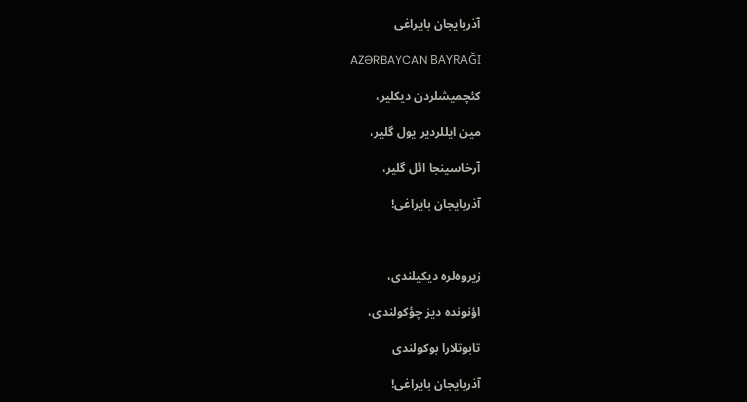آذربایجان بایراغی

    AZƏRBAYCAN BAYRAĞI

کئچمیشلردن دیکلیر،

مین ایللردیر یول گلیر،

آرخاسینجا ائل گلیر،

آذربایجان بایراغی!



زیروه‌لره دیکیلندی،

اؤنونده دیز چؤکولندی،

تابوتلارا بوکولندی

آذربایجان بایراغی!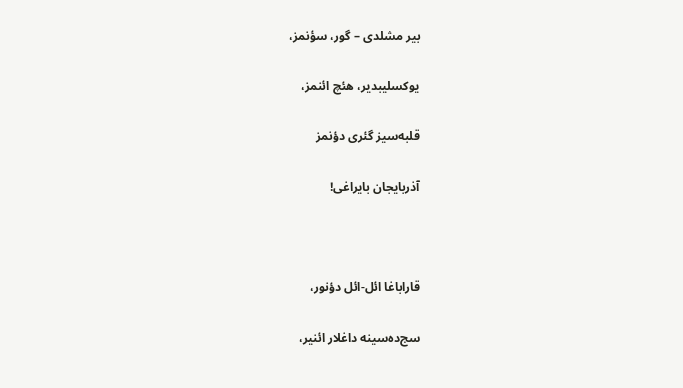بیر مشلدی – گور، سؤنمز،

یوکسلیبدیر، هئچ ائنمز،

قلبه‌سیز گئری دؤنمز

آذربایجان بایراغی!



قاراباغا ائل-ائل دؤنور،

سج‌ده‌سینه داغلار ائنیر،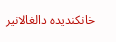خانکندیده دالغالانیر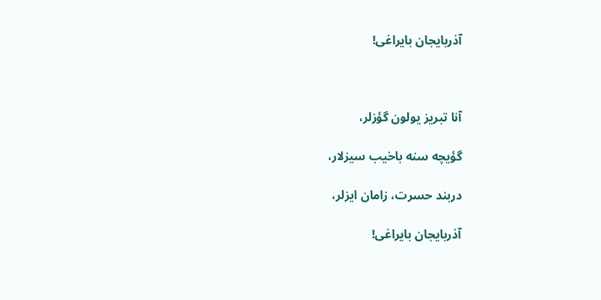آذربایجان بایراغی!



آنا تبریز یولون گؤزلر،

گؤیچه سنه باخیب سیزلار،

دربند حسرت، زامان ایزلر،

آذربایجان بایراغی!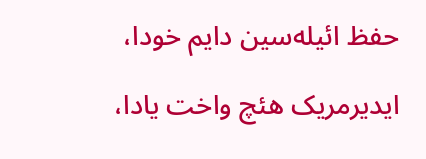حفظ ائیله‌سین دایم خودا،

ایدیرمریک هئچ واخت یادا،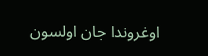اوغروندا جان اولسون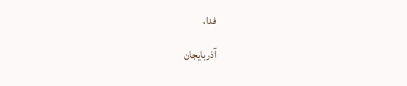فدا،

آذربایجان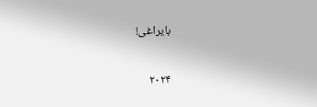بایراغی!

۲۰۲۴